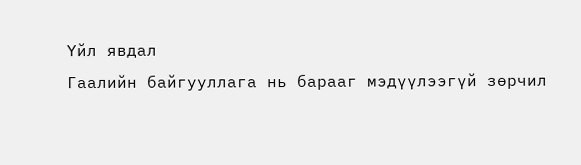Үйл явдал
Гаалийн байгууллага нь барааг мэдүүлээгүй зөрчил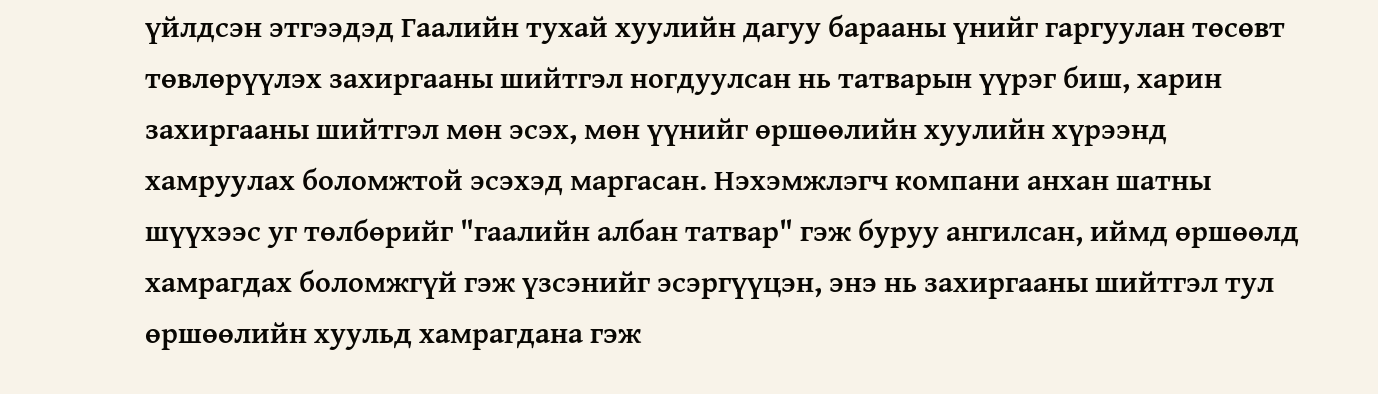үйлдсэн этгээдэд Гаалийн тухай хуулийн дагуу барааны үнийг гаргуулан төсөвт төвлөрүүлэх захиргааны шийтгэл ногдуулсан нь татварын үүрэг биш, харин захиргааны шийтгэл мөн эсэх, мөн үүнийг өршөөлийн хуулийн хүрээнд хамруулах боломжтой эсэхэд маргасан. Нэхэмжлэгч компани анхан шатны шүүхээс уг төлбөрийг "гаалийн албан татвар" гэж буруу ангилсан, иймд өршөөлд хамрагдах боломжгүй гэж үзсэнийг эсэргүүцэн, энэ нь захиргааны шийтгэл тул өршөөлийн хуульд хамрагдана гэж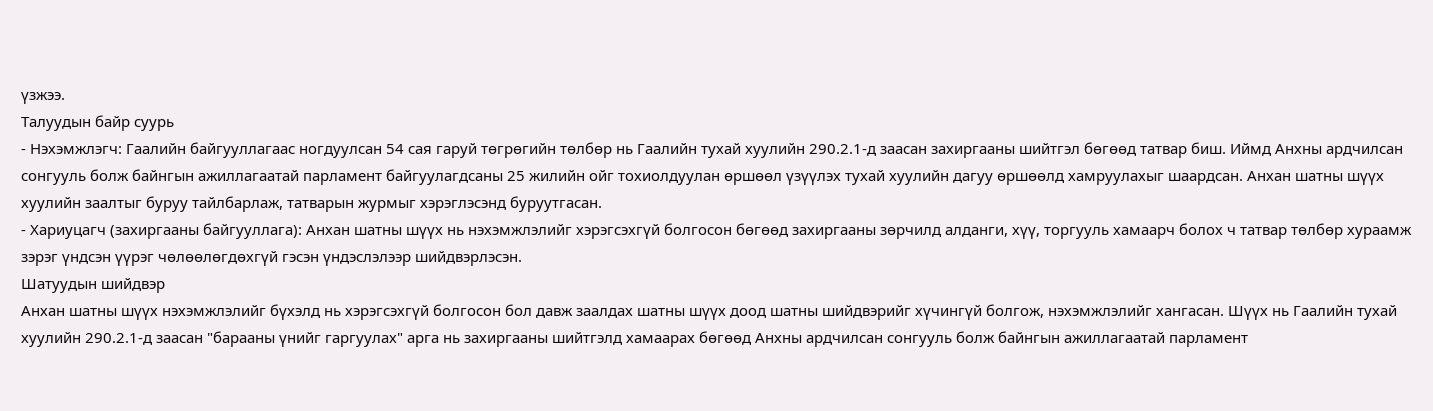үзжээ.
Талуудын байр суурь
- Нэхэмжлэгч: Гаалийн байгууллагаас ногдуулсан 54 сая гаруй төгрөгийн төлбөр нь Гаалийн тухай хуулийн 290.2.1-д заасан захиргааны шийтгэл бөгөөд татвар биш. Иймд Анхны ардчилсан сонгууль болж байнгын ажиллагаатай парламент байгуулагдсаны 25 жилийн ойг тохиолдуулан өршөөл үзүүлэх тухай хуулийн дагуу өршөөлд хамруулахыг шаардсан. Анхан шатны шүүх хуулийн заалтыг буруу тайлбарлаж, татварын журмыг хэрэглэсэнд буруутгасан.
- Хариуцагч (захиргааны байгууллага): Анхан шатны шүүх нь нэхэмжлэлийг хэрэгсэхгүй болгосон бөгөөд захиргааны зөрчилд алданги, хүү, торгууль хамаарч болох ч татвар төлбөр хураамж зэрэг үндсэн үүрэг чөлөөлөгдөхгүй гэсэн үндэслэлээр шийдвэрлэсэн.
Шатуудын шийдвэр
Анхан шатны шүүх нэхэмжлэлийг бүхэлд нь хэрэгсэхгүй болгосон бол давж заалдах шатны шүүх доод шатны шийдвэрийг хүчингүй болгож, нэхэмжлэлийг хангасан. Шүүх нь Гаалийн тухай хуулийн 290.2.1-д заасан "барааны үнийг гаргуулах" арга нь захиргааны шийтгэлд хамаарах бөгөөд Анхны ардчилсан сонгууль болж байнгын ажиллагаатай парламент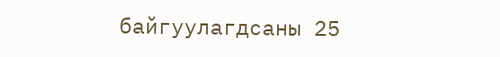байгуулагдсаны 25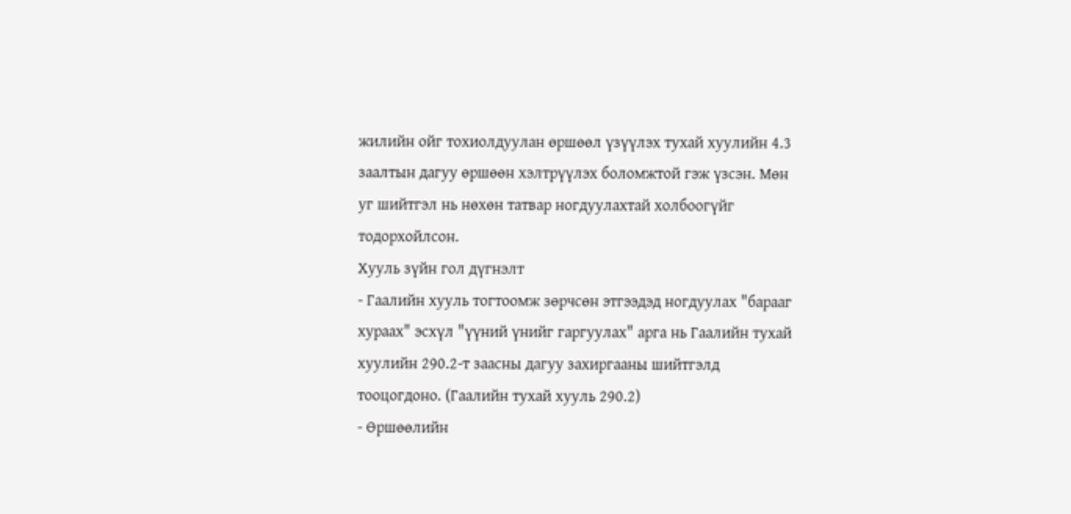жилийн ойг тохиолдуулан өршөөл үзүүлэх тухай хуулийн 4.3 заалтын дагуу өршөөн хэлтрүүлэх боломжтой гэж үзсэн. Мөн уг шийтгэл нь нөхөн татвар ногдуулахтай холбоогүйг тодорхойлсон.
Хууль зүйн гол дүгнэлт
- Гаалийн хууль тогтоомж зөрчсөн этгээдэд ногдуулах "барааг хураах" эсхүл "үүний үнийг гаргуулах" арга нь Гаалийн тухай хуулийн 290.2-т заасны дагуу захиргааны шийтгэлд тооцогдоно. (Гаалийн тухай хууль 290.2)
- Өршөөлийн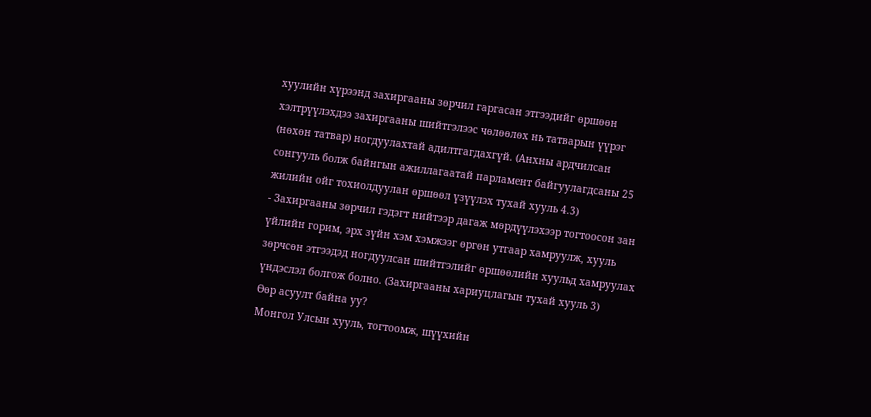хуулийн хүрээнд захиргааны зөрчил гаргасан этгээдийг өршөөн хэлтрүүлэхдээ захиргааны шийтгэлээс чөлөөлөх нь татварын үүрэг (нөхөн татвар) ногдуулахтай адилтгагдахгүй. (Анхны ардчилсан сонгууль болж байнгын ажиллагаатай парламент байгуулагдсаны 25 жилийн ойг тохиолдуулан өршөөл үзүүлэх тухай хууль 4.3)
- Захиргааны зөрчил гэдэгт нийтээр дагаж мөрдүүлэхээр тогтоосон зан үйлийн горим, эрх зүйн хэм хэмжээг өргөн утгаар хамруулж, хууль зөрчсөн этгээдэд ногдуулсан шийтгэлийг өршөөлийн хуульд хамруулах үндэслэл болгож болно. (Захиргааны хариуцлагын тухай хууль 3)
Өөр асуулт байна уу?
Монгол Улсын хууль, тогтоомж, шүүхийн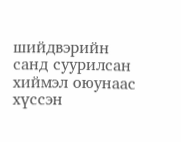шийдвэрийн санд суурилсан хиймэл оюунаас хүссэн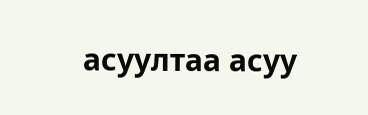асуултаа асуу